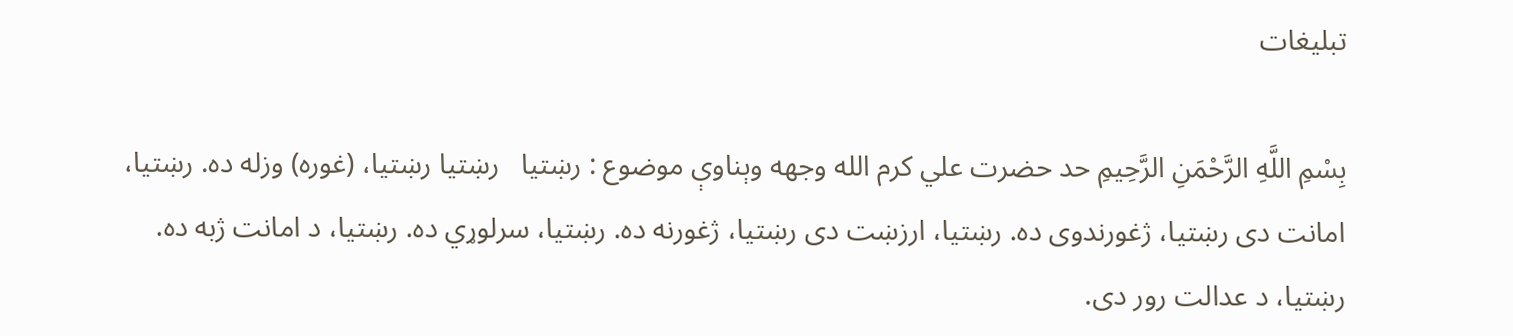تبلیغات

بِسْمِ اللَّهِ الرَّحْمَنِ الرَّحِيمِ حد حضرت علي کرم الله وجهه وېناوې موضوع : رښتیا   رښتیا رښتیا، (غوره) وزله ده. رښتیا، امانت دی رښتیا، ژغورندوی ده. رښتیا، ارزښت دی رښتیا، ژغورنه ده. رښتیا، سرلوړي ده. رښتیا، د امانت ژبه ده. رښتیا، د عدالت رور دی.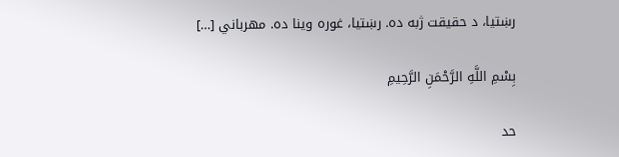رښتیا، د حقیقت ژبه ده. رښتیا، غوره وینا ده. مهرباني […]

بِسْمِ اللَّهِ الرَّحْمَنِ الرَّحِيمِ

حد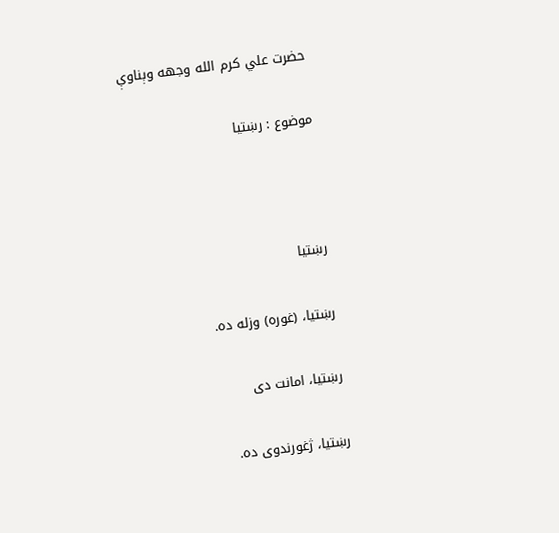حضرت علي کرم الله وجهه وېناوې

موضوع : رښتیا



رښتیا

رښتیا، (غوره) وزله ده.

رښتیا، امانت دی

رښتیا، ژغورندوی ده.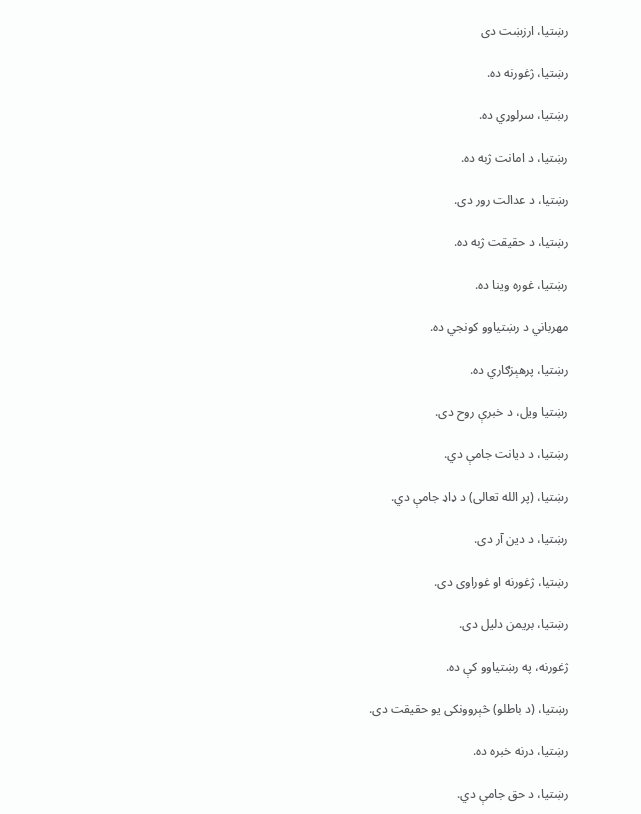رښتیا، ارزښت دی

رښتیا، ژغورنه ده.

رښتیا، سرلوړي ده.

رښتیا، د امانت ژبه ده.

رښتیا، د عدالت رور دی.

رښتیا، د حقیقت ژبه ده.

رښتیا، غوره وینا ده.

مهرباني د رښتیاوو کونجي ده.

رښتیا، پرهېزګاري ده.

رښتیا ویل، د خبرې روح دی.

رښتیا، د دیانت جامې دي.

رښتیا، (پر الله تعالی) د ډاډ جامې دي.

رښتیا، د دین آر دی.

رښتیا، ژغورنه او غوراوی دی.

رښتیا، بریمن دلیل دی.

ژغورنه، په رښتیاوو کې ده.

رښتیا، (د باطلو) څېروونکی یو حقیقت دی.

رښتیا، درنه خبره ده.

رښتیا، د حق جامې دي.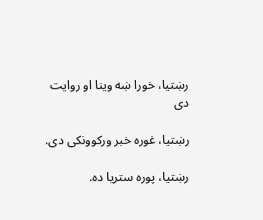رښتیا، خورا ښه وینا او روایت دی

رښتیا، غوره خبر ورکوونکی دی.

رښتیا، پوره ستریا ده.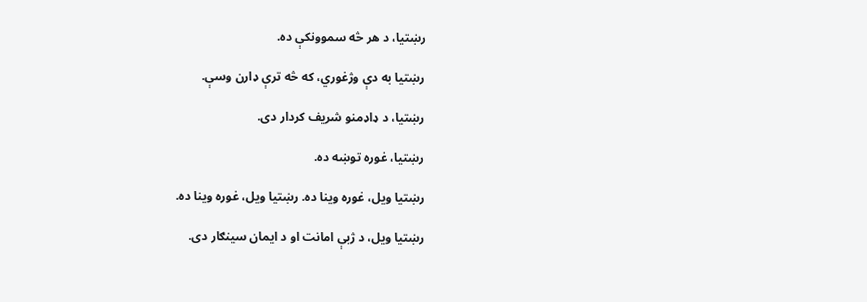رښتیا، د هر څه سموونکې ده.

رښتیا به دې وژغوري، که څه ترې ډارن وسې.

رښتیا، د ډاډمنو شریف کردار دی.

رښتیا، غوره توښه ده.

رښتیا ویل، غوره وینا ده. رښتیا ویل، غوره وینا ده.

رښتیا ویل، د ژبې امانت او د ایمان سینګار دی.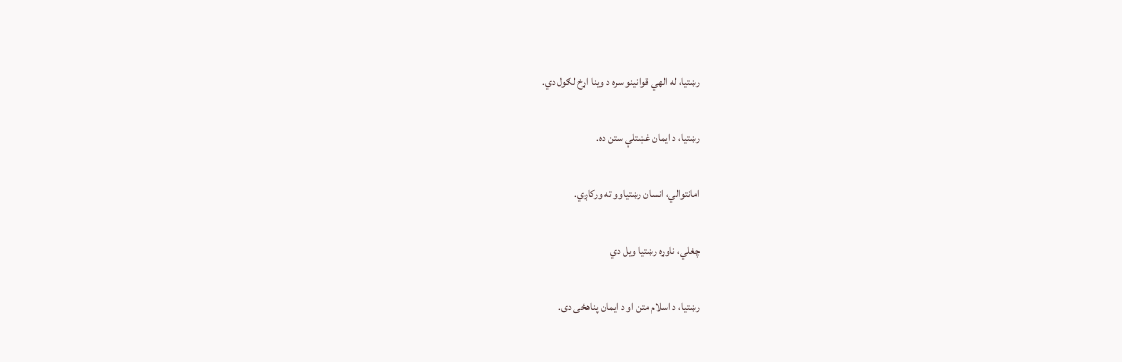رښتیا، له الهي قوانینو سره د وینا اړخ لګول دي.

رښتیا، د ایمان غښتلې ستن ده.

امانتوالي، انسان رښتیاوو ته ورکاږي.

چغلي، ناوړه رښتیا ویل دي

رښتیا، د اسلام متن او د ایمان پناهځی دی.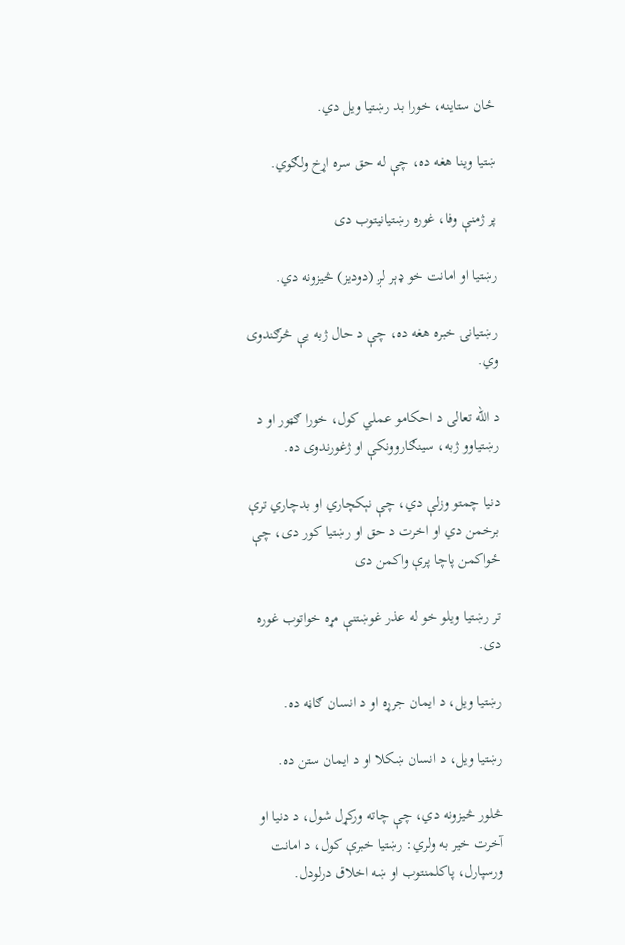ځان ستاینه، خورا بد رښتیا ویل دي.

ښتیا وینا هغه ده، چې له حق سره اړخ ولګوي.

پر ژمنې وفا، غوره رښتیانیتوب دی

رښتیا او امانت خو ډېر لږ (دودیز) څيزونه دي.

رښتیانۍ خبره هغه ده، چې د حال ژبه یې څرګندوی وي.

د الله تعالی د احکامو عملي کول، خورا ګټور او د رښتیاوو ژبه، سینګاروونکې او ژغورندوی ده.

دنیا چمتو وزلې دي، چې نېکچاري او بدچاري ترې برخمن دي او اخرت د حق او رښتیا کور دی، چې ځواکمن پاچا پرې واکمن دی

تر رښتیا ویلو خو له عذر غوښتنې مړه خواتوب غوره دی.

رښتیا ویل، د ایمان جرړه او د انسان ګاڼه ده.

رښتیا ویل، د انسان ښکلا او د ایمان ستن ده.

څلور څيزونه دي، چې چاته ورکړل شول، د دنیا او آخرت خیر به ولري: رښتیا خبرې کول، د امانت ورسپارل، پاکلمنتوب او ښه اخلاق درلودل.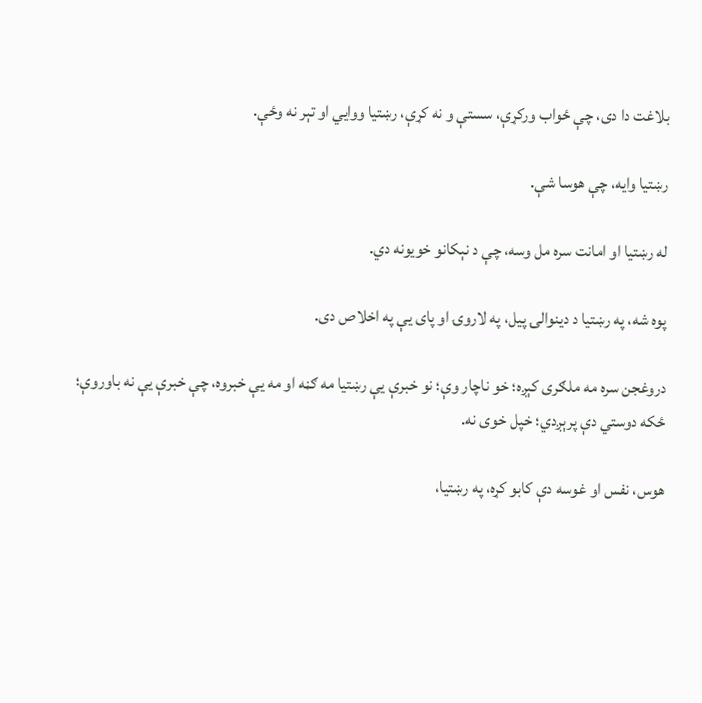بلاغت دا دی، چې ځواب ورکړې، سستې و نه کړې، رښتیا ووایي او تېر نه وځې.

رښتیا وایه، چې هوسا شې.

له رښتیا او امانت سره مل وسه، چې د نېکانو خویونه دي.

پوه شه، په رښتیا د دینوالۍ پیل، په لاروۍ او پای یې په اخلاص دی.

دروغجن سره مه ملګری کېږه؛ خو ناچار وې؛ نو خبرې یې رښتیا مه ګڼه او مه یې خبروه، چې خبرې یې نه باوروې؛ ځکه دوستي دې پرېږدي؛ خپل خوی نه.

هوس، نفس او غوسه دې کابو کړه، په رښتیا،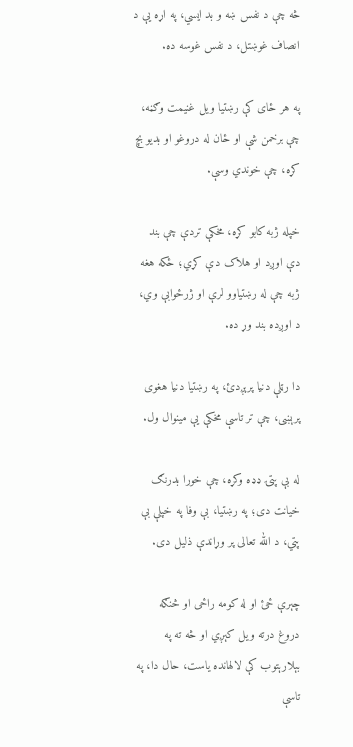څه چې د نفس ښه و بد ایسي، په اړه یې د انصاف غوښتل، د نفس غوسه ده.

په هر ځای کې رښتیا ویل غنیمت وګڼه، چې برخمن شې او ځان له دروغو او بدیو بچ کړه، چې خوندي وسې.

خپله ژبه کابو کړه، مخکې تردې چې بند دې اوږد او هلاک دې کړي؛ ځکه هغه ژبه چې له رښتیاوو لرې او ژرځوابې وي، د اوږده بند وړ ده.

دا رټلې دنیا پرېږدئ، په رښتیا دنیا هغوی پرېښی، چې تر تاسې مخکې یې مینوال ول.

له بې پتۍ ډډه وکړه، چې خورا بدرنګ خیانت دی؛ په رښتیا، بې وفا په خپلې بې پتي، د الله تعالی پر وړاندې ذلیل دی.

چېرې ځئ او له کومه راځی او څنګه دروغ درته ویل کېږي او څه ته په بېلارېتوب کې لالهانده یاست، حال دا، په تاسې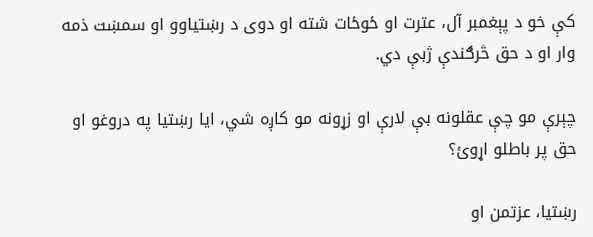کې خو د پېغمبر آل، عترت او ځوځات شته او دوی د رښتیاوو او سمښت ذمه وار او د حق څرګندې ژبې دي.

چېرې مو چې عقلونه بې لارې او زړونه مو کاږه شي، ایا رښتیا په دروغو او حق پر باطلو اړوئ؟

رښتیا، عزتمن او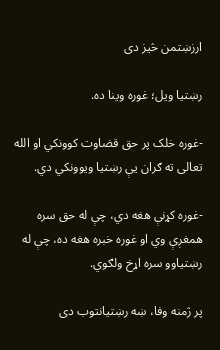ارزښتمن څيز دی

رښتیا ویل؛ غوره وینا ده.

-غوره خلک پر حق قضاوت کوونکي او الله تعالی ته ګران یې رښتیا ویوونکي دي.

-غوره کړنې هغه دي، چې له حق سره همغږې وي او غوره خبره هغه ده، چې له رښتیاوو سره اړخ ولګوي.

پر ژمنه وفا، ښه رښتیانتوب دی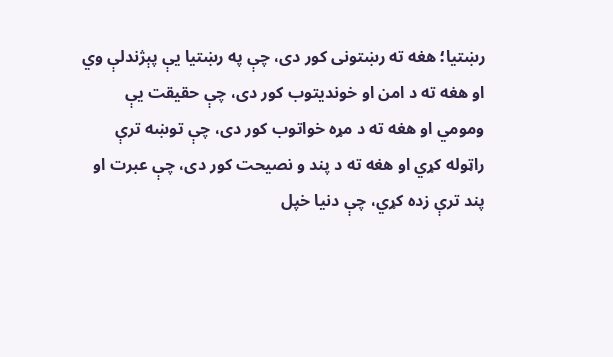رښتیا؛ هغه ته رښتونی کور دی، چې په رښتیا یې پېژندلې وي او هغه ته د امن او خوندیتوب کور دی، چې حقیقت یې ومومي او هغه ته د مړه خواتوب کور دی، چې توښه ترې راټوله کړي او هغه ته د پند و نصیحت کور دی، چې عبرت او پند ترې زده کړي، چې دنیا خپل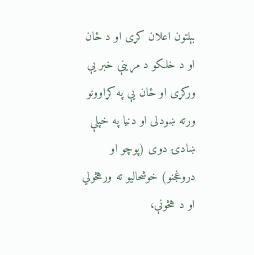بېلتون اعلان کړی او د ځان او د خلکو د مړینې خبر یې ورکړی او ځان یې په کړاوونو ورته ښودلی او دنیا په خپلې ښادۍ دوی (پوچو او دروغجنو) خوشحالیو ته ورهڅولي او د هڅونې،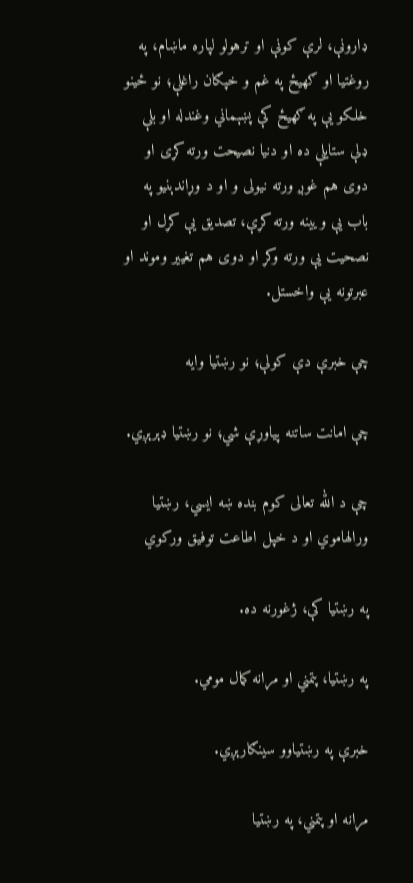ډارونې، لرې کونې او ترهولو لپاره ماښام، په روغتیا او ګهیځ په غم و خپګان راغلې؛ نو ځينو خلکو یې په ګهیځ کې پښېماني وغندله او بلې ډلې ستایلې ده او دنیا نصیحت ورته کړی او دوی هم غوږ ورته نیولی و او د وړاندېنیو په باب یې ویینه ورته کړې، تصدیق یې کړل او نصحیت یې ورته وکړ او دوی هم تغییر وموند او عبرتونه یې واخستل.

چې خبرې دې کولې؛ نو رښتیا وایه

چې امانت ساتنه پیاوړې شي؛ نو رښتیا ډېرېږي.

چې د الله تعالی کوم بنده ښه ایسي، رښتیا ورالهاموي او د خپل اطاعت توفیق ورکوي

په رښتیا کې، ژغورنه ده.

په رښتیا، پتمني او مړانه کمال مومي.

خبرې په رښتیاوو سینګارېږي.

مړانه او پتمني، په رښتیا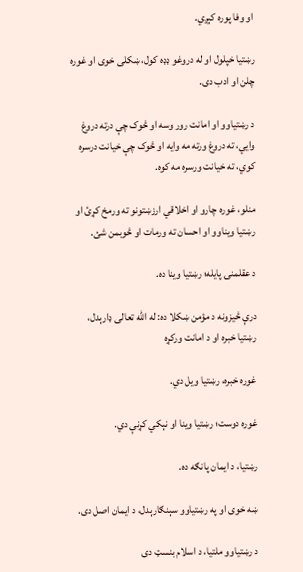او وفا پوره کېږي.

رښتیا خپلول او له دروغو ډډه کول، ښکلی خوی او غوره چلن او ادب دی.

د رښتیاوو او امانت رور وسه او څوک چې درته دروغ وایي، ته دروغ ورته مه وایه او څوک چې خیانت درسره کوي، ته خیانت ورسره مه کوه.

منلو، غوره چارو او اخلاقي ارزښتونو ته ورمخ کړئ او رښتیا ویناوو او احسان ته ورمات او څوبمن شئ.

د عقلمنۍ پایله؛ رښتیا وینا ده.

درې څیزونه د مؤمن ښکلا ده: له الله تعالی ډارېدل، رښتیا خبره او د امانت ورکړه

غوره خبره، رښتیا ویل دي.

غوره دوست؛ رښتیا وینا او نېکي کړنې دي.

رښتیا، د ایمان پانګه ده.

ښه خوی او په رښتیاوو سېنګارېدل، د ایمان اصل دی.

د رښتیاوو ملتیا، د اسلام بنسټ دی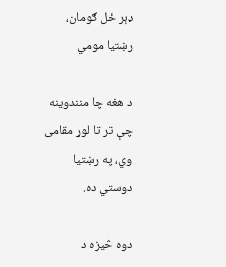ډېر ځل ګومان، رښتیا مومي

د هغه چا منندوینه چې تر تا لوړ مقامی وي، په رښتیا دوستي ده.

دوه څيزه د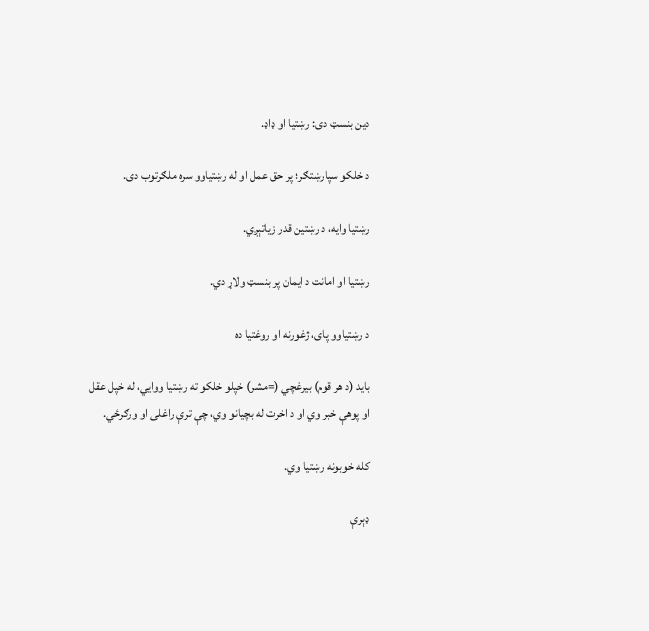دین بنسټ دی: رښتیا او ډاډ.

د خلکو سپارښتګر؛ پر حق عمل او له رښتیاوو سره ملګرتوب دی.

رښتیا وایه، د رښتین قدر زیاتېږي.

رښتیا او امانت د ایمان پر بنسټ ولاړ دي.

د رښتیاوو پای، ژغورنه او روغتیا ده

باید (د هر قوم) بیرغچي (=مشر) خپلو خلکو ته رښتیا ووایي، له خپل عقل او پوهې خبر وي او د اخرت له بچیانو وي، چې ترې راغلی او ورګرځي.

کله خوبونه رښتیا وي.

ډېرې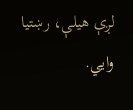لږې هیلې، رښتیا وایي.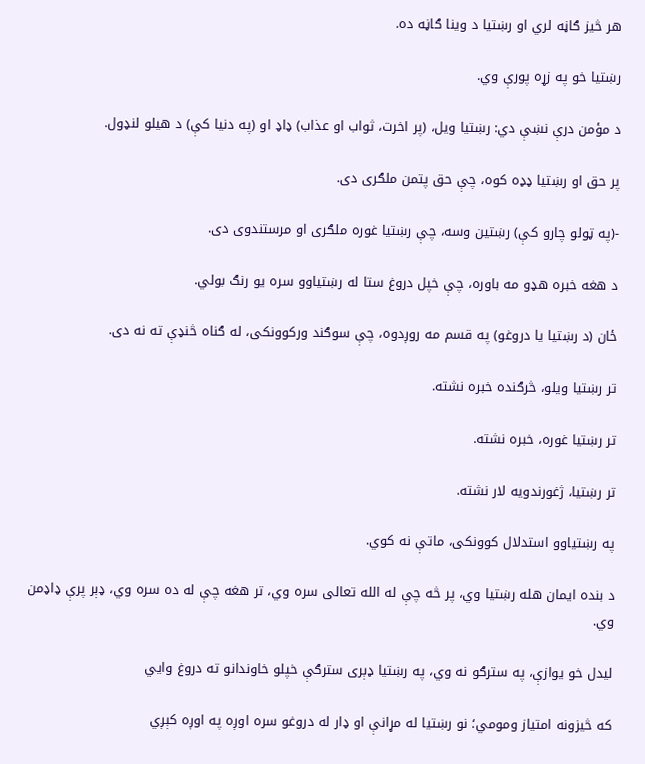هر څيز ګاڼه لري او رښتیا د وینا ګاڼه ده.

رښتیا خو په زړه پورې وي.

د مؤمن درې نښې دي: رښتیا ویل، (پر اخرت، ثواب او عذاب) ډاډ او (په دنیا کې) د هیلو لنډول.

پر حق او رښتیا ډډه کوه، چې حق پتمن ملګری دی.

-(په ټولو چارو کې) رښتین وسه، چې رښتیا غوره ملګری او مرستندوی دی.

د هغه خبره هډو مه باوره، چې خپل دروغ ستا له رښتیاوو سره یو رنګ بولي.

ځان (د رښتیا یا دروغو) په قسم مه روږدوه، چې سوګند ورکوونکی، له ګناه څنډې ته نه دی.

تر رښتیا ویلو، څرګنده خبره نشته.

تر رښتیا غوره، خبره نشته.

تر رښتیا، ژغورندویه لار نشته.

په رښتیاوو استدلال کوونکی، ماتې نه کوي.

د بنده ایمان هله رښتیا وي، پر څه چې له الله تعالی سره وي، تر هغه چې له ده سره وي، ډېر پرې ډاډمن وي.

لیدل خو یوازې، په سترګو نه وي، په رښتیا ډېری سترګې خپلو خاوندانو ته دروغ وایي

که څیزونه امتیاز ومومي؛ نو رښتیا له مړانې او ډار له دروغو سره اوږه په اوږه کېږي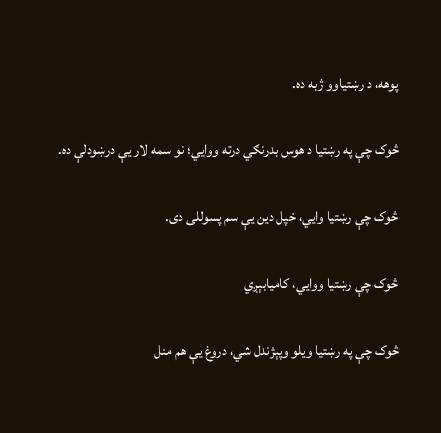پوهه، د رښتیاوو ژبه ده.

څوک چې په رښتیا د هوس بدرنګي درته ووایي؛ نو سمه لار یې درښودلې ده.

څوک چې رښتیا وايي، خپل دین یې سم پسوللی دی.

څوک چې رښتیا ووایي، کامیابېږي

څوک چې په رښتیا ویلو وپېژندل شي، دروغ یې هم منل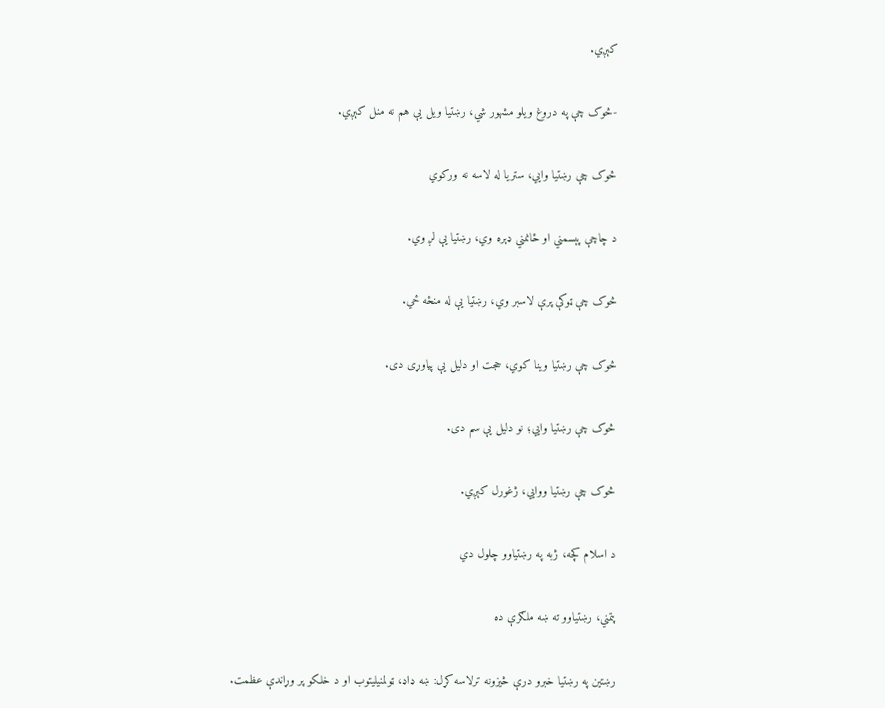کېږي.

-څوک چې په دروغ ویلو مشهور شي، رښتیا ویل یې هم نه منل کېږي.

څوک چې رښتیا وايي، ستریا له لاسه نه ورکوي

د چاچې پېسمني او ځانمني ډېره وي، رښتیا یې لږ وي.

څوک چې ټوکې پرې لاسبر وي، رښتیا یې له منځه ځي.

څوک چې رښتیا وینا کوي، حجت او دلیل یې پیاوړی دی.

څوک چې رښتیا وایي؛ نو دلیل یې سم دی.

څوک چې رښتیا ووایي، ژغورل کېږي.

د اسلام کچه، ژبه په رښتیاوو چلول دي

پتمني، رښتیاوو ته ښه ملګرې ده

رښتین په رښتیا خبرو درې څیزونه ترلاسه کړل: ښه ډاډ، ټولمنیلیتوب او د خلکو پر وړاندې عظمت.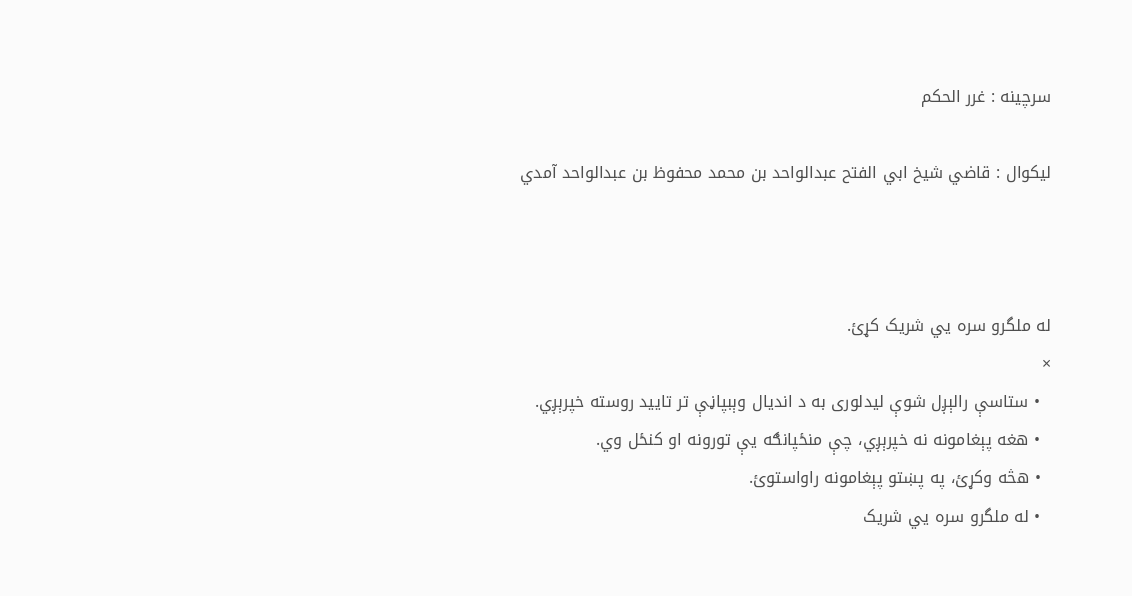سرچینه : غرر الحکم

لیکوال : قاضي شیخ ابي الفتح عبدالواحد بن محمد محفوظ بن عبدالواحد آمدي



له ملگرو سره یي شریک کړئ.
×
  • ستاسې رالېږل شوې لیدلوری به د اندیال وېبپاڼې تر تایید روسته خپرېږي.
  • هغه پېغامونه نه خپرېږي، چې منځپانګه یې تورونه او کنځل وي.
  • هڅه وکړئ، په پښتو پېغامونه راواستوئ.
  • له ملگرو سره یي شریک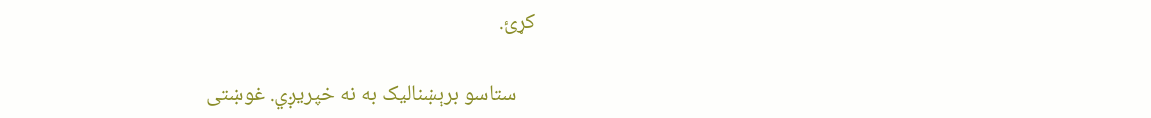کړئ.

    ستاسو برېښناليک به نه خپريږي. غوښتى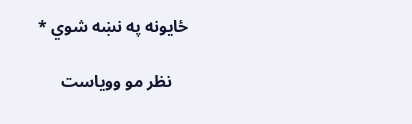ځایونه په نښه شوي *

    نظر مو وویاست